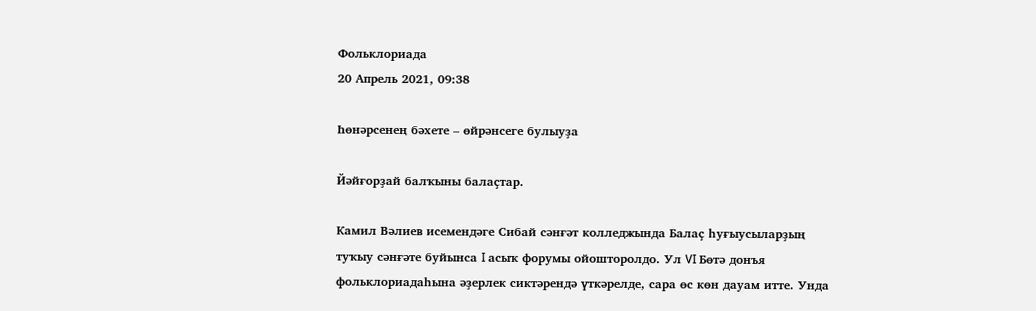Фольклориада
20 Апрель 2021, 09:38

Һөнәрсенең бәхете – өйрәнсеге булыуҙа

Йәйғорҙай балҡыны балаҫтар.

Камил Вәлиев исемендәге Сибай сәнғәт колледжында Балаҫ һуғыусыларҙың туҡыу сәнғәте буйынса I асыҡ форумы ойошторолдо. Ул VI Бөтә донъя фольклориадаһына әҙерлек сиктәрендә үткәрелде, сара өс көн дауам итте. Унда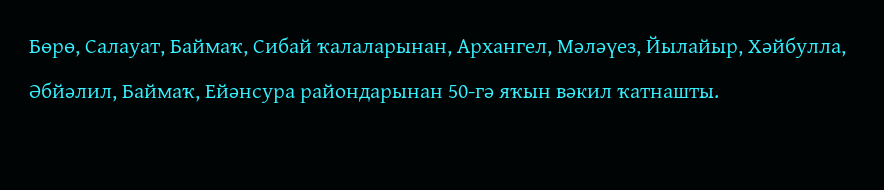Бөрө, Салауат, Баймаҡ, Сибай ҡалаларынан, Архангел, Мәләүез, Йылайыр, Хәйбулла, Әбйәлил, Баймаҡ, Ейәнсура райондарынан 50-гә яҡын вәкил ҡатнашты.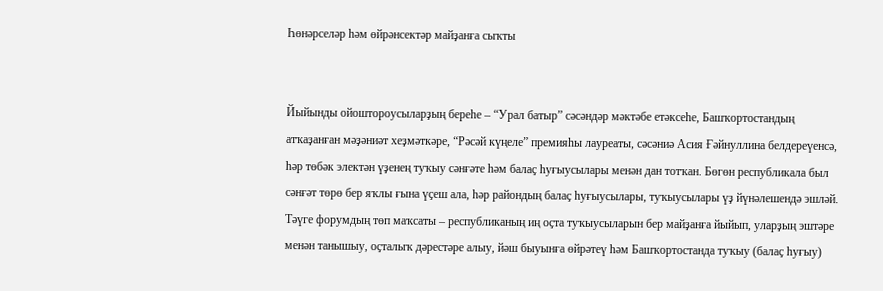Һөнәрселәр һәм өйрәнсектәр майҙанға сыҡты


Йыйынды ойоштороусыларҙың береһе – “Урал батыр” сәсәндәр мәктәбе етәксеһе, Башҡортостандың атҡаҙанған мәҙәниәт хеҙмәткәре, “Рәсәй күңеле” премияһы лауреаты, сәсәниә Асия Ғәйнуллина белдереүенсә, һәр төбәк электән үҙенең туҡыу сәнғәте һәм балаҫ һуғыусылары менән дан тотҡан. Бөгөн республикала был сәнғәт төрө бер яҡлы ғына үҫеш ала, һәр райондың балаҫ һуғыусылары, туҡыусылары үҙ йүнәлешендә эшләй.
Тәүге форумдың төп маҡсаты – республиканың иң оҫта туҡыусыларын бер майҙанға йыйып, уларҙың эштәре менән танышыу, оҫталыҡ дәрестәре алыу, йәш быуынға өйрәтеү һәм Башҡортостанда туҡыу (балаҫ һуғыу)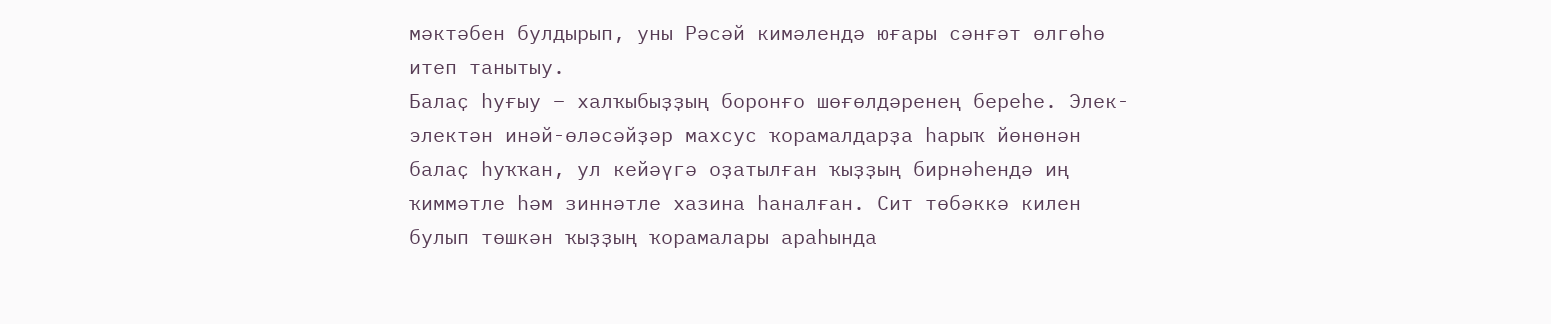мәктәбен булдырып, уны Рәсәй кимәлендә юғары сәнғәт өлгөһө итеп танытыу.
Балаҫ һуғыу – халҡыбыҙҙың боронғо шөғөлдәренең береһе. Элек-электән инәй-өләсәйҙәр махсус ҡорамалдарҙа һарыҡ йөнөнән балаҫ һуҡҡан, ул кейәүгә оҙатылған ҡыҙҙың бирнәһендә иң ҡиммәтле һәм зиннәтле хазина һаналған. Сит төбәккә килен булып төшкән ҡыҙҙың ҡорамалары араһында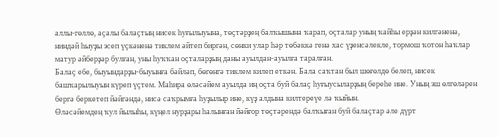аллы-гөллө, аҫалы балаҫтың нисек һуғылыуына, төҫтәрҙең балҡышына ҡарап, оҫталар уның ҡайһы ерҙән килгәненә, ниндәй һыуҙы эсеп үҫкәненә тиклем әйтеп биргән, сөнки улар һәр төбәккә генә хас үҙенсәлекле, тормош ҡотон һаҡлар матур әйберҙәр булған, уны һуҡҡан оҫталарҙың даны ауылдан-ауылға таралған.
Балаҫ ебе, быуындарҙы-быуынға бәйләп, бөгөнгә тиклем килеп еткән. Бала саҡтан был шөғөлдө белеп, нисек башҡарылыуын күреп үҫтем. Маһира өләсәйем ауылда иң оҫта буй балаҫ һуғыусыларҙың береһе ине. Уның эш өлгөләрен бергә беркетеп йәйгәндә, нисә саҡрымға һуҙылыр ине, күҙ алдына килтереүе лә ҡыйын.
Өләсәйемдең ҡул йылыһы, күңел нурҙары һалынған йәйғор төҫтәрендә балҡыған буй балаҫтар әле дүрт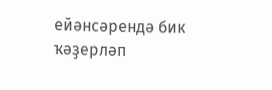ейәнсәрендә бик ҡәҙерләп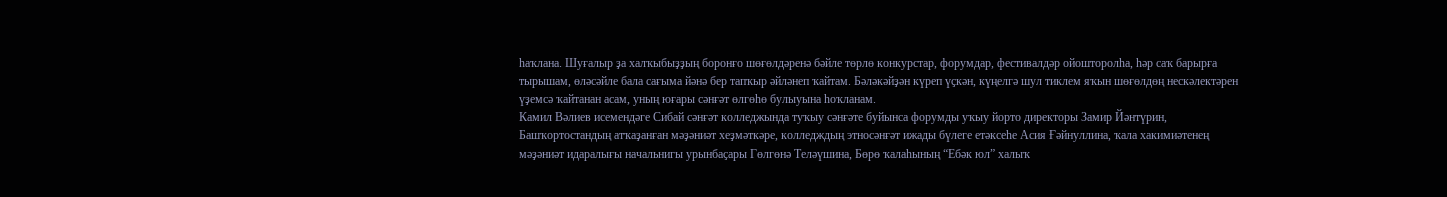һаҡлана. Шуғалыр ҙа халҡыбыҙҙың боронғо шөғөлдәренә бәйле төрлө конкурстар, форумдар, фестивалдәр ойошторолһа, һәр саҡ барырға тырышам, өләсәйле бала сағыма йәнә бер тапҡыр әйләнеп ҡайтам. Бәләкәйҙән күреп үҫкән, күңелгә шул тиклем яҡын шөғөлдөң нескәлектәрен үҙемсә ҡайтанан асам, уның юғары сәнғәт өлгөһө булыуына һоҡланам.
Камил Вәлиев исемендәге Сибай сәнғәт колледжында туҡыу сәнғәте буйынса форумды уҡыу йорто директоры Замир Йәнтүрин, Башҡортостандың атҡаҙанған мәҙәниәт хеҙмәткәре, колледждың этносәнғәт ижады бүлеге етәксеһе Асия Ғәйнуллина, ҡала хакимиәтенең мәҙәниәт идаралығы начальнигы урынбаҫары Гөлгөнә Теләүшина, Бөрө ҡалаһының “Ебәк юл” халыҡ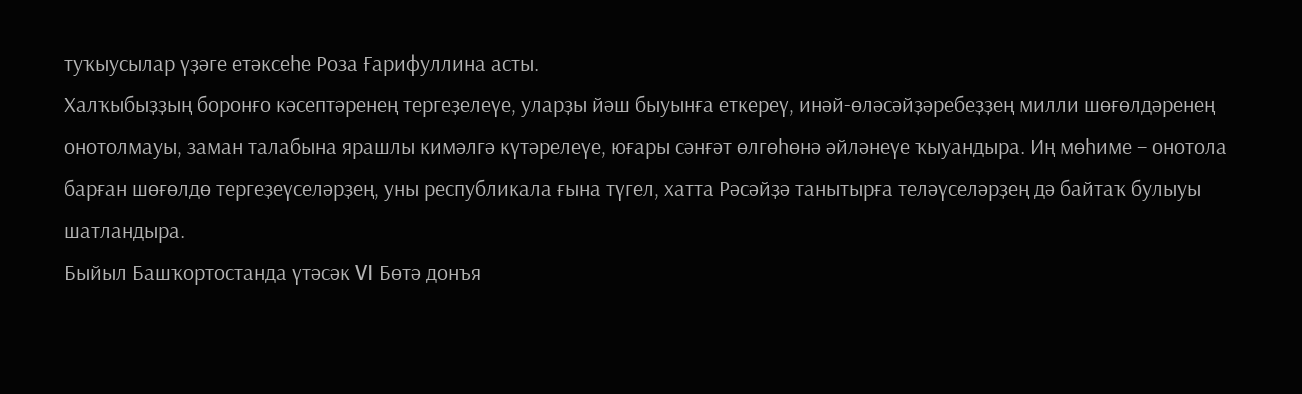туҡыусылар үҙәге етәксеһе Роза Ғарифуллина асты.
Халҡыбыҙҙың боронғо кәсептәренең тергеҙелеүе, уларҙы йәш быуынға еткереү, инәй-өләсәйҙәребеҙҙең милли шөғөлдәренең онотолмауы, заман талабына ярашлы кимәлгә күтәрелеүе, юғары сәнғәт өлгөһөнә әйләнеүе ҡыуандыра. Иң мөһиме – онотола барған шөғөлдө тергеҙеүселәрҙең, уны республикала ғына түгел, хатта Рәсәйҙә танытырға теләүселәрҙең дә байтаҡ булыуы шатландыра.
Быйыл Башҡортостанда үтәсәк VI Бөтә донъя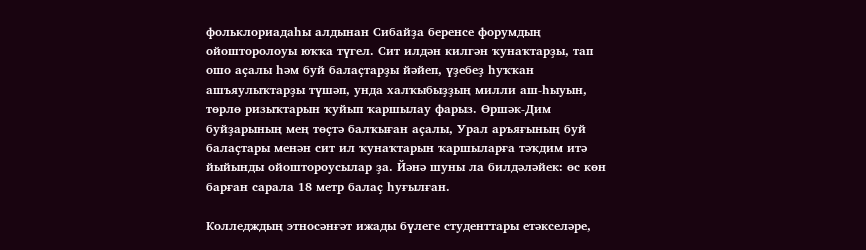фольклориадаһы алдынан Сибайҙа беренсе форумдың ойошторолоуы юҡҡа түгел. Сит илдән килгән ҡунаҡтарҙы, тап ошо аҫалы һәм буй балаҫтарҙы йәйеп, үҙебеҙ һуҡҡан ашъяулыҡтарҙы түшәп, унда халҡыбыҙҙың милли аш-һыуын, төрлө ризыҡтарын ҡуйып ҡаршылау фарыз. Өршәк-Дим буйҙарының мең төҫтә балҡыған аҫалы, Урал аръяғының буй балаҫтары менән сит ил ҡунаҡтарын ҡаршыларға тәҡдим итә йыйынды ойоштороусылар ҙа. Йәнә шуны ла билдәләйек: өс көн барған сарала 18 метр балаҫ һуғылған.

Колледждың этносәнғәт ижады бүлеге студенттары етәкселәре,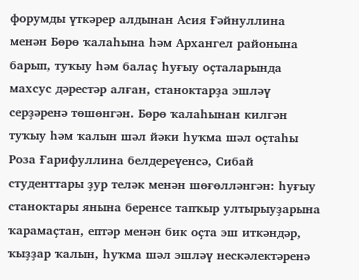форумды үткәрер алдынан Асия Ғәйнуллина менән Бөрө ҡалаһына һәм Архангел районына барып, туҡыу һәм балаҫ һуғыу оҫталарында махсус дәрестәр алған, станоктарҙа эшләү серҙәренә төшөнгән. Бөрө ҡалаһынан килгән туҡыу һәм ҡалын шәл йәки һуҡма шәл оҫтаһы Роза Ғарифуллина белдереүенсә, Сибай студенттары ҙур теләк менән шөғөлләнгән: һуғыу станоктары янына беренсе тапҡыр ултырыуҙарына ҡарамаҫтан, ептәр менән бик оҫта эш иткәндәр, ҡыҙҙар ҡалын, һуҡма шәл эшләү нескәлектәренә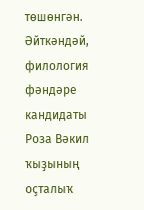төшөнгән.
Әйткәндәй, филология фәндәре кандидаты Роза Вәкил ҡыҙының оҫталыҡ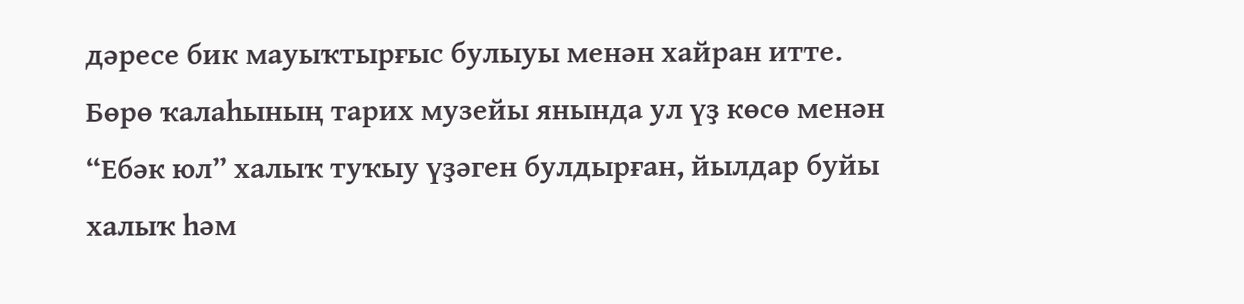дәресе бик мауыҡтырғыс булыуы менән хайран итте. Бөрө ҡалаһының тарих музейы янында ул үҙ көсө менән “Ебәк юл” халыҡ туҡыу үҙәген булдырған, йылдар буйы халыҡ һәм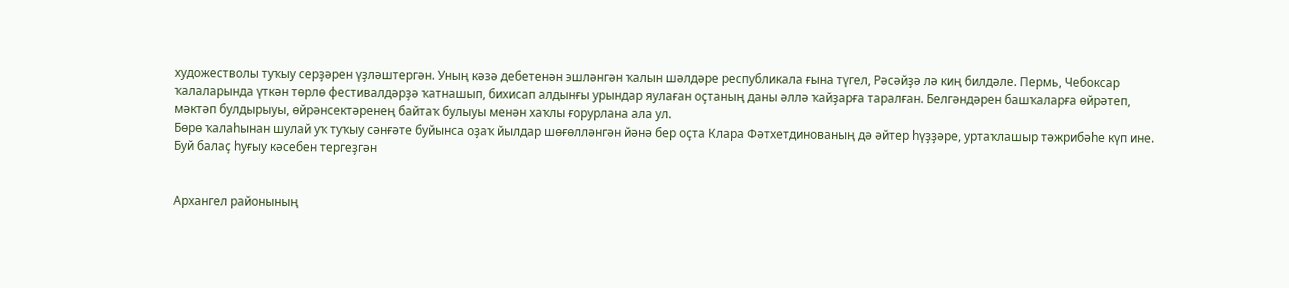художестволы туҡыу серҙәрен үҙләштергән. Уның кәзә дебетенән эшләнгән ҡалын шәлдәре республикала ғына түгел, Рәсәйҙә лә киң билдәле. Пермь, Чебоксар ҡалаларында үткән төрлө фестивалдәрҙә ҡатнашып, бихисап алдынғы урындар яулаған оҫтаның даны әллә ҡайҙарға таралған. Белгәндәрен башҡаларға өйрәтеп, мәктәп булдырыуы, өйрәнсектәренең байтаҡ булыуы менән хаҡлы ғорурлана ала ул.
Бөрө ҡалаһынан шулай уҡ туҡыу сәнғәте буйынса оҙаҡ йылдар шөғөлләнгән йәнә бер оҫта Клара Фәтхетдинованың дә әйтер һүҙҙәре, уртаҡлашыр тәжрибәһе күп ине.
Буй балаҫ һуғыу кәсебен тергеҙгән


Архангел районының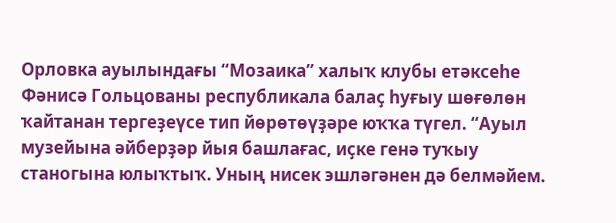Орловка ауылындағы “Мозаика” халыҡ клубы етәксеһе Фәнисә Гольцованы республикала балаҫ һуғыу шөғөлөн ҡайтанан тергеҙеүсе тип йөрөтөүҙәре юҡҡа түгел. “Ауыл музейына әйберҙәр йыя башлағас, иҫке генә туҡыу станогына юлыҡтыҡ. Уның нисек эшләгәнен дә белмәйем.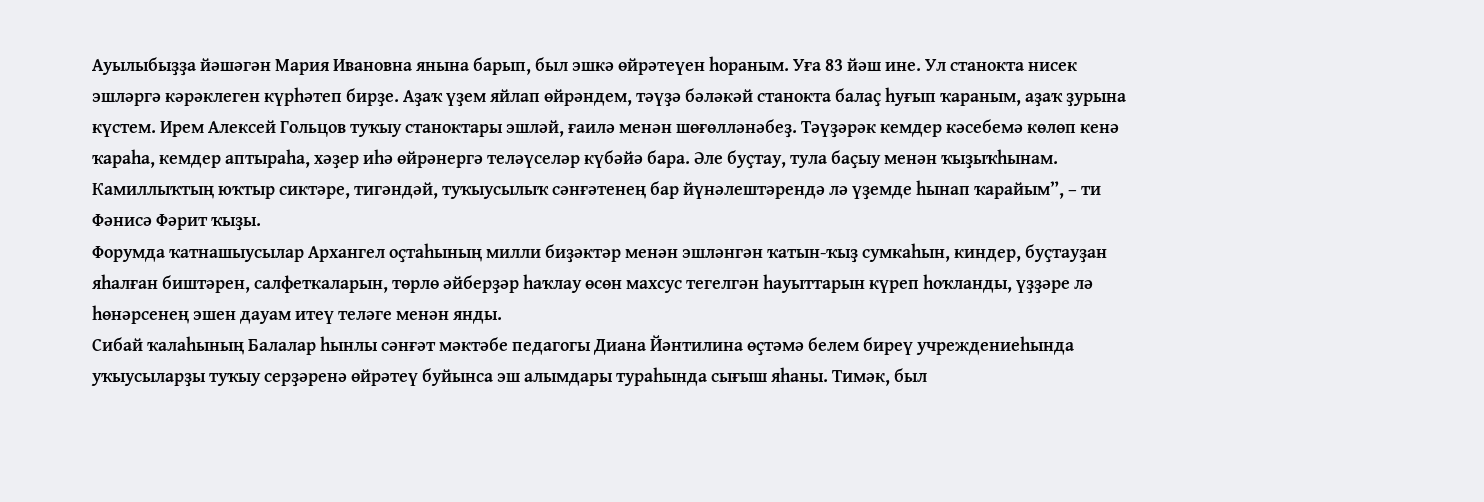Ауылыбыҙҙа йәшәгән Мария Ивановна янына барып, был эшкә өйрәтеүен һораным. Уға 83 йәш ине. Ул станокта нисек эшләргә кәрәклеген күрһәтеп бирҙе. Аҙаҡ үҙем яйлап өйрәндем, тәүҙә бәләкәй станокта балаҫ һуғып ҡараным, аҙаҡ ҙурына күстем. Ирем Алексей Гольцов туҡыу станоктары эшләй, ғаилә менән шөғөлләнәбеҙ. Тәүҙәрәк кемдер кәсебемә көлөп кенә ҡараһа, кемдер аптыраһа, хәҙер иһә өйрәнергә теләүселәр күбәйә бара. Әле буҫтау, тула баҫыу менән ҡыҙыҡһынам. Камиллыҡтың юҡтыр сиктәре, тигәндәй, туҡыусылыҡ сәнғәтенең бар йүнәлештәрендә лә үҙемде һынап ҡарайым”, – ти Фәнисә Фәрит ҡыҙы.
Форумда ҡатнашыусылар Архангел оҫтаһының милли биҙәктәр менән эшләнгән ҡатын-ҡыҙ сумкаһын, киндер, буҫтауҙан яһалған биштәрен, салфеткаларын, төрлө әйберҙәр һаҡлау өсөн махсус тегелгән һауыттарын күреп һоҡланды, үҙҙәре лә һөнәрсенең эшен дауам итеү теләге менән янды.
Сибай ҡалаһының Балалар һынлы сәнғәт мәктәбе педагогы Диана Йәнтилина өҫтәмә белем биреү учреждениеһында уҡыусыларҙы туҡыу серҙәренә өйрәтеү буйынса эш алымдары тураһында сығыш яһаны. Тимәк, был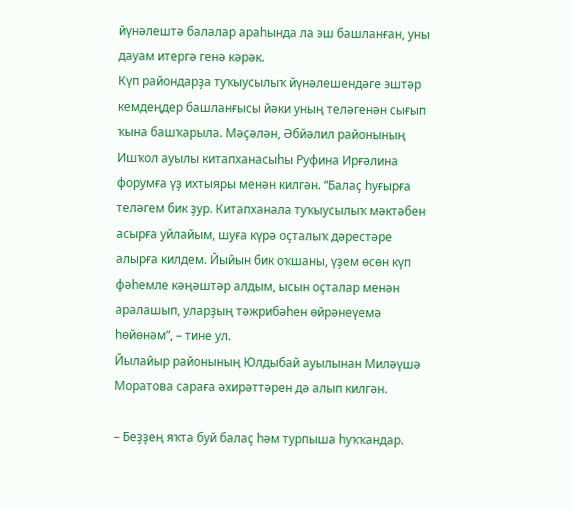йүнәлештә балалар араһында ла эш башланған, уны дауам итергә генә кәрәк.
Күп райондарҙа туҡыусылыҡ йүнәлешендәге эштәр кемдеңдер башланғысы йәки уның теләгенән сығып ҡына башҡарыла. Мәҫәлән, Әбйәлил районының Ишҡол ауылы китапханасыһы Руфина Ирғәлина форумға үҙ ихтыяры менән килгән. “Балаҫ һуғырға теләгем бик ҙур. Китапханала туҡыусылыҡ мәктәбен асырға уйлайым, шуға күрә оҫталыҡ дәрестәре алырға килдем. Йыйын бик оҡшаны, үҙем өсөн күп фәһемле кәңәштәр алдым, ысын оҫталар менән аралашып, уларҙың тәжрибәһен өйрәнеүемә һөйөнәм”, – тине ул.
Йылайыр районының Юлдыбай ауылынан Миләүшә Моратова сараға әхирәттәрен дә алып килгән.

– Беҙҙең яҡта буй балаҫ һәм турпыша һуҡҡандар.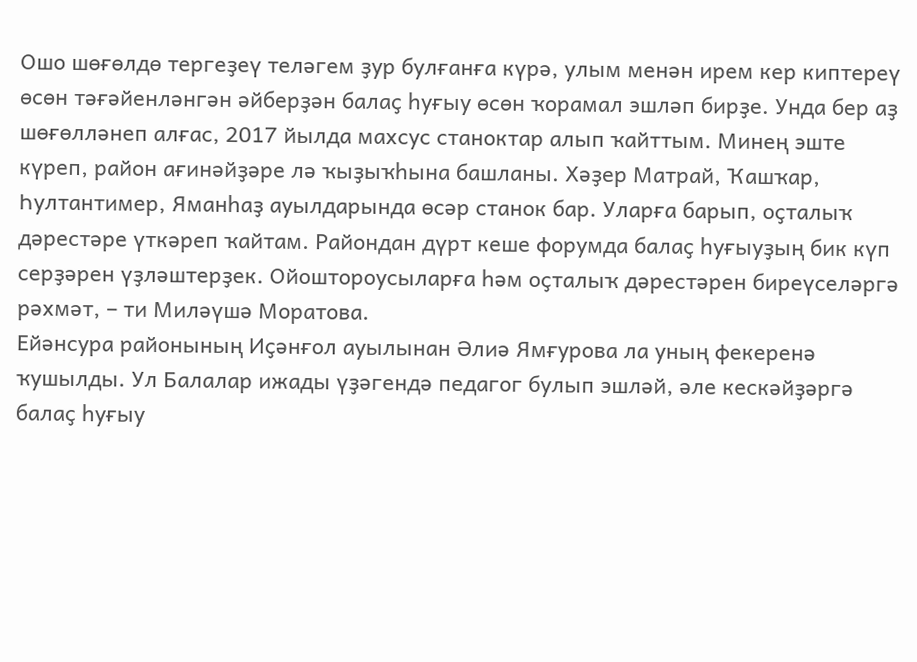Ошо шөғөлдө тергеҙеү теләгем ҙур булғанға күрә, улым менән ирем кер киптереү өсөн тәғәйенләнгән әйберҙән балаҫ һуғыу өсөн ҡорамал эшләп бирҙе. Унда бер аҙ шөғөлләнеп алғас, 2017 йылда махсус станоктар алып ҡайттым. Минең эште күреп, район ағинәйҙәре лә ҡыҙыҡһына башланы. Хәҙер Матрай, Ҡашҡар, Һултантимер, Яманһаҙ ауылдарында өсәр станок бар. Уларға барып, оҫталыҡ дәрестәре үткәреп ҡайтам. Райондан дүрт кеше форумда балаҫ һуғыуҙың бик күп серҙәрен үҙләштерҙек. Ойоштороусыларға һәм оҫталыҡ дәрестәрен биреүселәргә рәхмәт, – ти Миләүшә Моратова.
Ейәнсура районының Иҫәнғол ауылынан Әлиә Ямғурова ла уның фекеренә ҡушылды. Ул Балалар ижады үҙәгендә педагог булып эшләй, әле кескәйҙәргә балаҫ һуғыу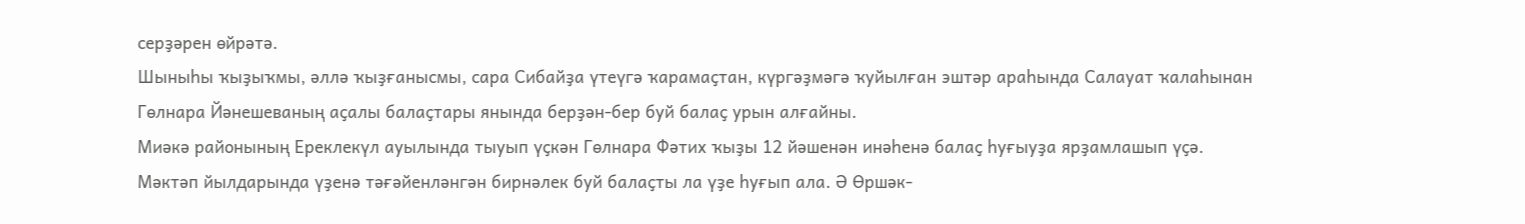серҙәрен өйрәтә.
Шыныһы ҡыҙыҡмы, әллә ҡыҙғанысмы, сара Сибайҙа үтеүгә ҡарамаҫтан, күргәҙмәгә ҡуйылған эштәр араһында Салауат ҡалаһынан Гөлнара Йәнешеваның аҫалы балаҫтары янында берҙән-бер буй балаҫ урын алғайны.
Миәкә районының Ереклекүл ауылында тыуып үҫкән Гөлнара Фәтих ҡыҙы 12 йәшенән инәһенә балаҫ һуғыуҙа ярҙамлашып үҫә. Мәктәп йылдарында үҙенә тәғәйенләнгән бирнәлек буй балаҫты ла үҙе һуғып ала. Ә Өршәк-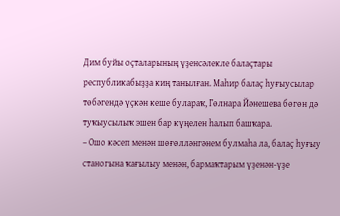Дим буйы оҫталарының үҙенсәлекле балаҫтары республикабыҙҙа киң танылған. Маһир балаҫ һуғыусылар төбәгендә үҫкән кеше булараҡ, Гөлнара Йәнешева бөгөн дә туҡыусылыҡ эшен бар күңелен һалып башҡара.
– Ошо кәсеп менән шөғөлләнгәнем булмаһа ла, балаҫ һуғыу станогына ҡағылыу менән, бармаҡтарым үҙенән-үҙе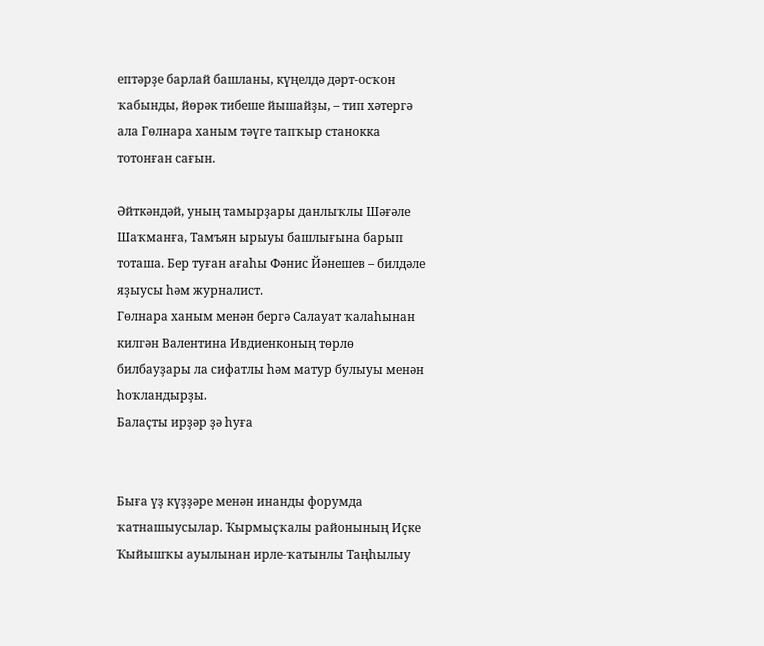ептәрҙе барлай башланы, күңелдә дәрт-осҡон ҡабынды, йөрәк тибеше йышайҙы, – тип хәтергә ала Гөлнара ханым тәүге тапҡыр станокка тотонған сағын.

Әйткәндәй, уның тамырҙары данлыҡлы Шәғәле Шаҡманға, Тамъян ырыуы башлығына барып тоташа. Бер туған ағаһы Фәнис Йәнешев – билдәле яҙыусы һәм журналист.
Гөлнара ханым менән бергә Салауат ҡалаһынан килгән Валентина Ивдиенконың төрлө билбауҙары ла сифатлы һәм матур булыуы менән һоҡландырҙы.
Балаҫты ирҙәр ҙә һуға


Быға үҙ күҙҙәре менән инанды форумда ҡатнашыусылар. Ҡырмыҫҡалы районының Иҫке Ҡыйышҡы ауылынан ирле-ҡатынлы Таңһылыу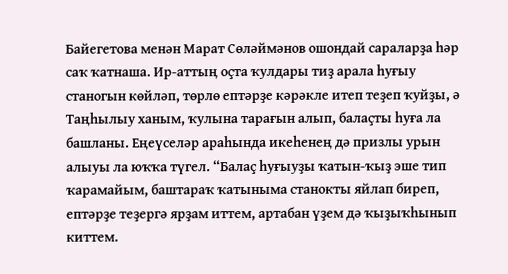Байегетова менән Марат Сөләймәнов ошондай сараларҙа һәр саҡ ҡатнаша. Ир-аттың оҫта ҡулдары тиҙ арала һуғыу станогын көйләп, төрлө ептәрҙе кәрәкле итеп теҙеп ҡуйҙы, ә Таңһылыу ханым, ҡулына тарағын алып, балаҫты һуға ла башланы. Еңеүселәр араһында икеһенең дә призлы урын алыуы ла юҡҡа түгел. “Балаҫ һуғыуҙы ҡатын-ҡыҙ эше тип ҡарамайым, баштараҡ ҡатыныма станокты яйлап биреп, ептәрҙе теҙергә ярҙам иттем, артабан үҙем дә ҡыҙыҡһынып киттем.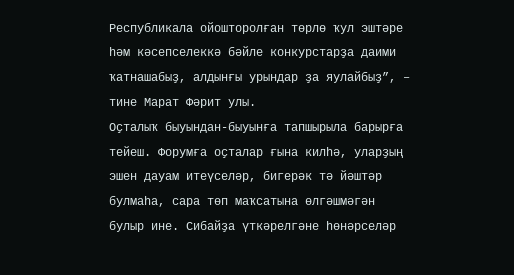Республикала ойошторолған төрлө ҡул эштәре һәм кәсепселеккә бәйле конкурстарҙа даими ҡатнашабыҙ, алдынғы урындар ҙа яулайбыҙ”, – тине Марат Фәрит улы.
Оҫталыҡ быуындан-быуынға тапшырыла барырға тейеш. Форумға оҫталар ғына килһә, уларҙың эшен дауам итеүселәр, бигерәк тә йәштәр булмаһа, сара төп маҡсатына өлгәшмәгән булыр ине. Сибайҙа үткәрелгәне һөнәрселәр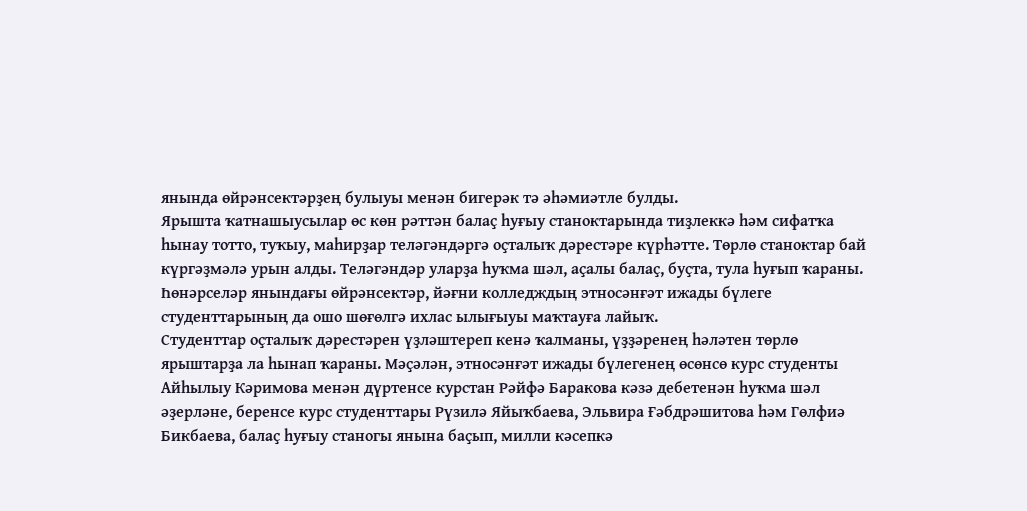янында өйрәнсектәрҙең булыуы менән бигерәк тә әһәмиәтле булды.
Ярышта ҡатнашыусылар өс көн рәттән балаҫ һуғыу станоктарында тиҙлеккә һәм сифатҡа һынау тотто, туҡыу, маһирҙар теләгәндәргә оҫталыҡ дәрестәре күрһәтте. Төрлө станоктар бай күргәҙмәлә урын алды. Теләгәндәр уларҙа һуҡма шәл, аҫалы балаҫ, буҫта, тула һуғып ҡараны. Һөнәрселәр янындағы өйрәнсектәр, йәғни колледждың этносәнғәт ижады бүлеге студенттарының да ошо шөғөлгә ихлас ылығыуы маҡтауға лайыҡ.
Студенттар оҫталыҡ дәрестәрен үҙләштереп кенә ҡалманы, үҙҙәренең һәләтен төрлө ярыштарҙа ла һынап ҡараны. Мәҫәлән, этносәнғәт ижады бүлегенең өсөнсө курс студенты Айһылыу Кәримова менән дүртенсе курстан Рәйфә Баракова кәзә дебетенән һуҡма шәл әҙерләне, беренсе курс студенттары Рүзилә Яйыҡбаева, Эльвира Ғәбдрәшитова һәм Гөлфиә Бикбаева, балаҫ һуғыу станогы янына баҫып, милли кәсепкә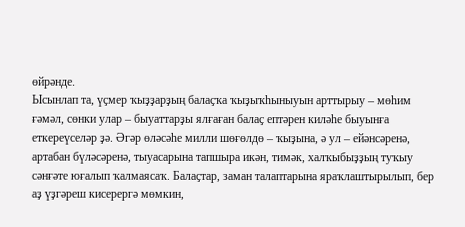өйрәнде.
Ысынлап та, үҫмер ҡыҙҙарҙың балаҫҡа ҡыҙыҡһыныуын арттырыу – мөһим ғәмәл, сөнки улар – быуаттарҙы ялғаған балаҫ ептәрен киләһе быуынға еткереүселәр ҙә. Әгәр өләсәһе милли шөғөлдө – ҡыҙына, ә ул – ейәнсәренә, артабан бүләсәренә, тыуасарына тапшыра икән, тимәк, халҡыбыҙҙың туҡыу сәнғәте юғалып ҡалмаясаҡ. Балаҫтар, заман талаптарына яраҡлаштырылып, бер аҙ үҙгәреш кисерергә мөмкин,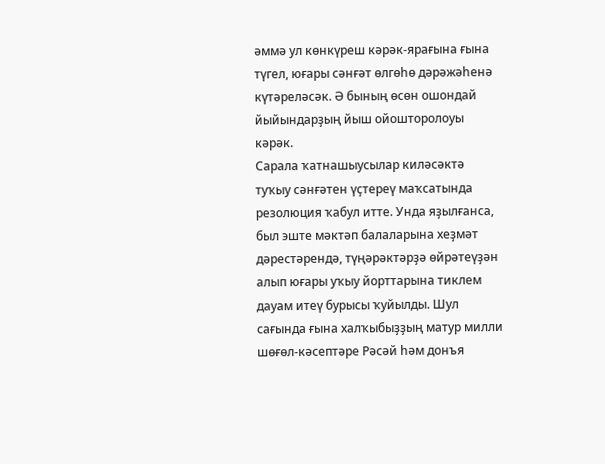әммә ул көнкүреш кәрәк-ярағына ғына түгел, юғары сәнғәт өлгөһө дәрәжәһенә күтәреләсәк. Ә бының өсөн ошондай йыйындарҙың йыш ойошторолоуы кәрәк.
Сарала ҡатнашыусылар киләсәктә туҡыу сәнғәтен үҫтереү маҡсатында резолюция ҡабул итте. Унда яҙылғанса, был эште мәктәп балаларына хеҙмәт дәрестәрендә, түңәрәктәрҙә өйрәтеүҙән алып юғары уҡыу йорттарына тиклем дауам итеү бурысы ҡуйылды. Шул сағында ғына халҡыбыҙҙың матур милли шөғөл-кәсептәре Рәсәй һәм донъя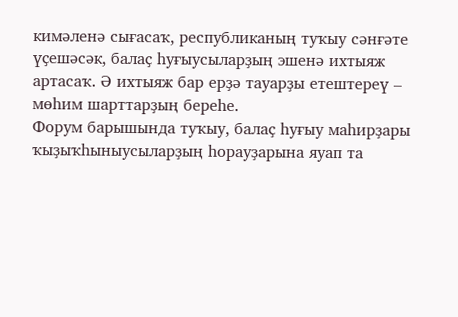кимәленә сығасаҡ, республиканың туҡыу сәнғәте үҫешәсәк, балаҫ һуғыусыларҙың эшенә ихтыяж артасаҡ. Ә ихтыяж бар ерҙә тауарҙы етештереү – мөһим шарттарҙың береһе.
Форум барышында туҡыу, балаҫ һуғыу маһирҙары ҡыҙыҡһыныусыларҙың һорауҙарына яуап та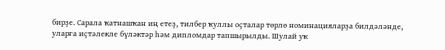бирҙе. Сарала ҡатнашҡан иң етеҙ, тилбер ҡуллы оҫталар төрлө номинацияларҙа билдәләнде, уларға иҫтәлекле бүләктәр һәм дипломдар тапшырылды. Шулай уҡ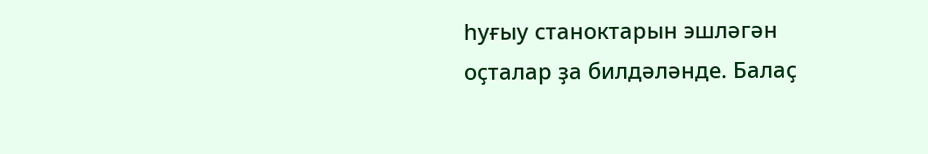һуғыу станоктарын эшләгән оҫталар ҙа билдәләнде. Балаҫ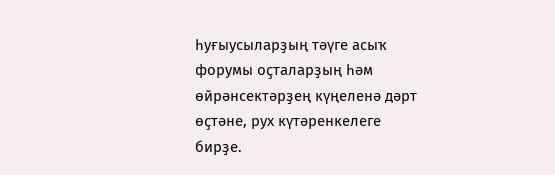һуғыусыларҙың тәүге асыҡ форумы оҫталарҙың һәм өйрәнсектәрҙең күңеленә дәрт өҫтәне, рух күтәренкелеге бирҙе.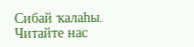Сибай ҡалаһы.
Читайте нас